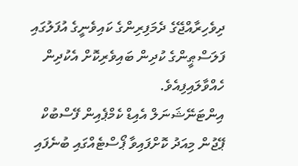ދިވެހިރާއްޖޭގެ ދެމަފިރިންގެ ކައިވެނީގެ އުފަލުގައި ފަލަސްޠީންގެ ކުދިން ބައިވެރިކޮށް އެކުދިން ހެއްވާލައިފިއެވެ.
އިންޓަނޭޝަނަލް އެއިޑް ކެމްޕެއިން ފޭސްބުކް ޕޭޖުން މިއަދު ކޮށްފައިވާ ޕޯސްޓެއްގައި ބުނެފައި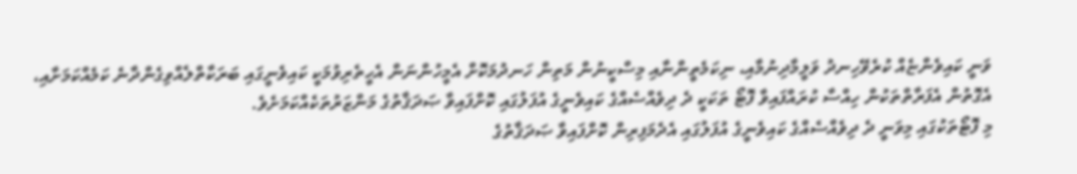ވަނީ ކައިވެންޏެއް ކުރެވޭހިނދު ވަލީމާދިނުމާއި، ނިކަމެތީންނާއި މިސްކީނުން މަތިން ހަނދުމަކޮށް އެމީހުންނަން އެހީތެރިވުމަކީ ކައިވެނީގައި ބަރަކާތްލެއްވިގެންދާނެ ކަމެއްކަމަށާއި، އެގޮތުން އެފަރާތްތަކުން ހިއްސާ ކުރައްފައިވާ ފޮޓޯ ތަކަކީ ދެ ދިވެއްސެއްގެ ކައިވެނީގެ އުފަލުގައި ކޮށްފައިވާ ޞަދަޤާތުގެ މަންޒަރުތަކެއްކަމަށެވެ.
މި ފޮޓޯތަކުގައި މިވަނީ ދެ ދިވެއްސެއްގެ ކައިވެނީގެ އުފަލުގައި އެދެމަފިރިން ކޮށްފައިވާ ޞަދަޤާތުގެ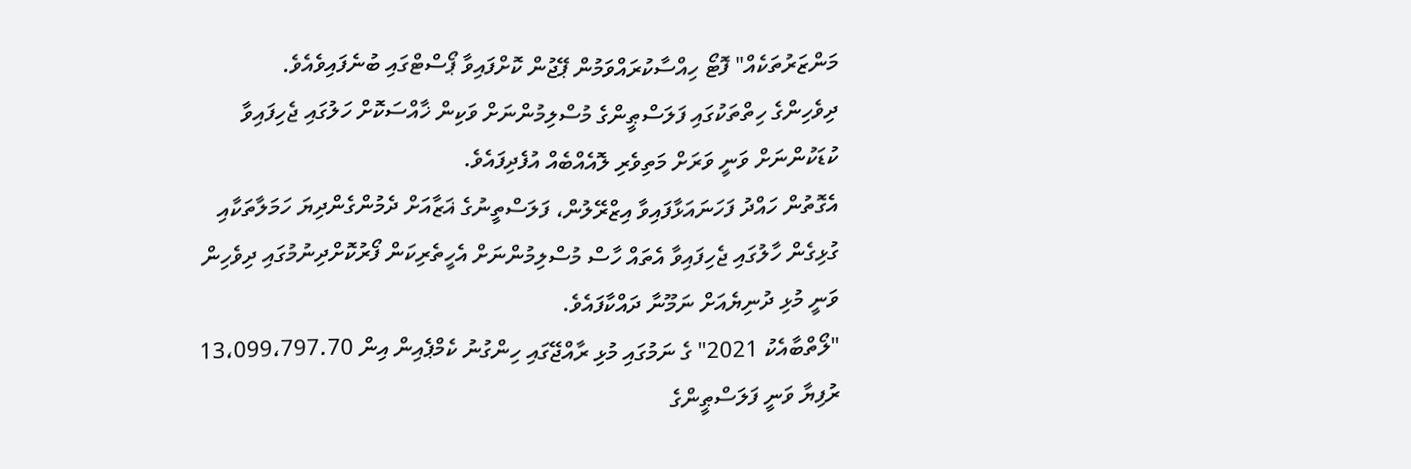މަންޒަރުތަކެއް" ފޮޓޯ ހިއްސާކުރައްވަމުން ޕޭޖުން ކޮށްފައިވާ ޕޯސްޓްގައި ބުނެފައިވެއެވެ.
ދިވެހިންގެ ހިތްތަކުގައި ފަލަސްޠީންގެ މުސްލިމުންނަށް ވަކިން ޚާއްސަކޮށް ހަލުގައި ޖެހިފައިވާ ކުޑަކުންނަށް ވަނީ ވަރަށް މަތިވެރި ލޮއެއްބެއް އުފެދިފައެވެ.
އެގޮތުން ހައްދު ފަހަނައަޅާފައިވާ އިޒްރޭލުން، ފަލަސްތީނުގެ ޣަޒާއަށް ދެމުންގެންދިޔަ ހަމަލާތަކާއި ގުޅިގެން ހާލުގައި ޖެހިފައިވާ އެތައް ހާސް މުސްލިމުންނަށް އެހީތެރިކަން ފޯރުކޮށްދިނުމުގައި ދިވެހިން ވަނީ މުޅި ދުނިޔެއަށް ނަމޫނާ ދައްކާފައެވެ.
"ލޯތްބާއެކު 2021" ގެ ނަމުގައި މުޅި ރާއްޖޭގައި ހިންގުނު ކެމްޕެއިން އިން 13،099،797.70 ރުފިޔާ ވަނީ ފަލަސްޠީންގެ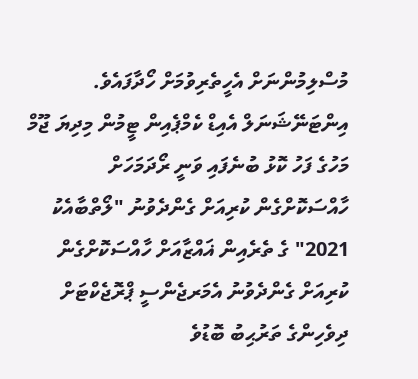މުސްލިމުންނަށް އެހީތެރިވުމަށް ހޯދާފައެވެ.
އިންޓަނޭޝަނަލް އެއިޑް ކެމްޕެއިން ޓީމުން މިދިޔަ ޖޫމް މަހުގެ ފަހު ކޮޅު ބުނެފައި ވަނީ ރޯދަމަހަށް ހާއްސަކޮށްގެން ކުރިއަށް ގެންދެވުނު "ލޯތްބާއެކު 2021" ގެ ތެރެއިން ޣައްޒާއަށް ހާއްސަކޮށްގެން ކުރިއަށް ގެންދެވުނު އެމަރޖެންސީ ޕްރޮޖެކްޓަށް ދިވެހިންގެ ތަރުޙިބު ބޮޑުވެ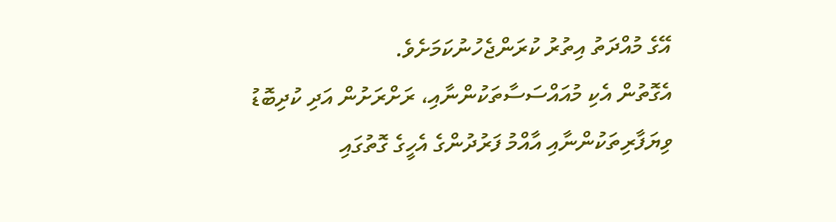އޭގެ މުއްދަތު އިތުރު ކުރަންޖެހުނުކަމަށެވެ.
އެގޮތުން އެކި މުއައްސަސާތަކުންނާއި، ރަށްރަށުން އަދި ކުދިބޮޑު ވިޔަފާރިތަކުންނާއި އާއްމު ފަރުދުންގެ އެހީގެ ގޮތުގައި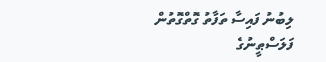ލިބުނު ފައިސާ ތަފާތު ގޮތްގޮތުން ފަލަސްޠީނުގެ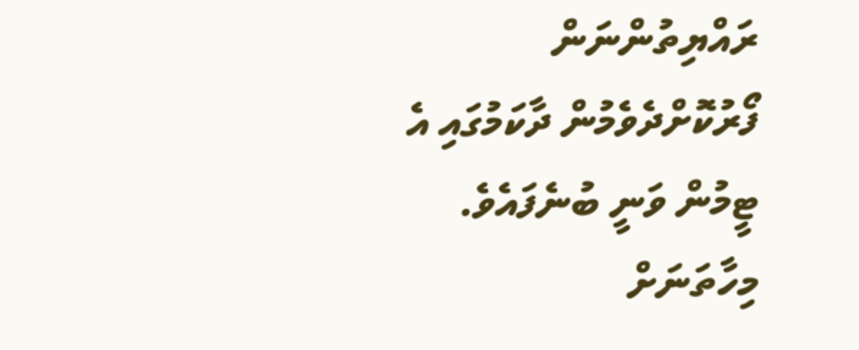ރައްޔިތުންނަން ފޯރުކޮށްދެވެމުން ދާކަމުގައި އެ ޓީމުން ވަނީ ބުނެފައެވެ.
މިހާތަނަށް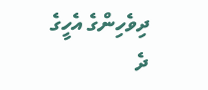ދިވެހިންގެ އެހީގެ ދެ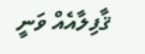ޤާފިލާއެއް ވަނީ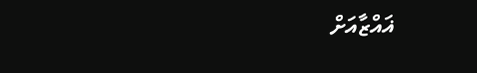ޣައްޒާއަށް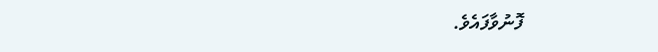ފޮނުވާފައެވެ.